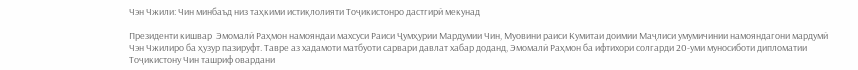Чэн Чжили: Чин минбаъд низ таҳкими истиқлолияти Тоҷикистонро дастгирӣ мекунад

Президенти кишвар  Эмомалӣ Раҳмон намояндаи махсуси Раиси Ҷумҳурии Мардумии Чин, Муовини раиси Кумитаи доимии Маҷлиси умумичинии намояндагони мардумӣ   Чэн Чжилиро ба ҳузур пазируфт. Тавре аз хадамоти матбуоти сарвари давлат хабар доданд, Эмомалӣ Раҳмон ба ифтихори солгарди 20-уми муносиботи дипломатии Тоҷикистону Чин ташриф овардани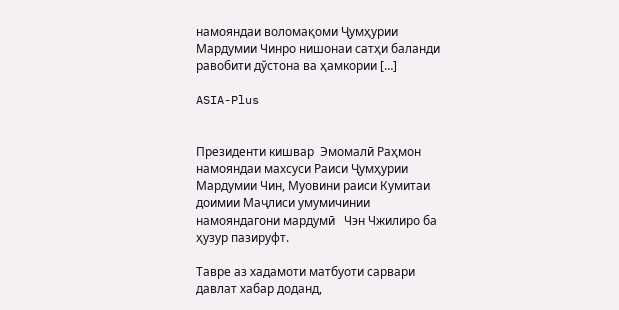намояндаи воломақоми Ҷумҳурии Мардумии Чинро нишонаи сатҳи баланди равобити дўстона ва ҳамкории […]

ASIA-Plus


Президенти кишвар  Эмомалӣ Раҳмон намояндаи махсуси Раиси Ҷумҳурии Мардумии Чин, Муовини раиси Кумитаи доимии Маҷлиси умумичинии намояндагони мардумӣ   Чэн Чжилиро ба ҳузур пазируфт.

Тавре аз хадамоти матбуоти сарвари давлат хабар доданд,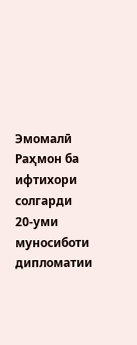Эмомалӣ Раҳмон ба ифтихори солгарди 20-уми муносиботи дипломатии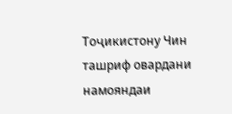Тоҷикистону Чин ташриф овардани намояндаи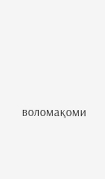воломақоми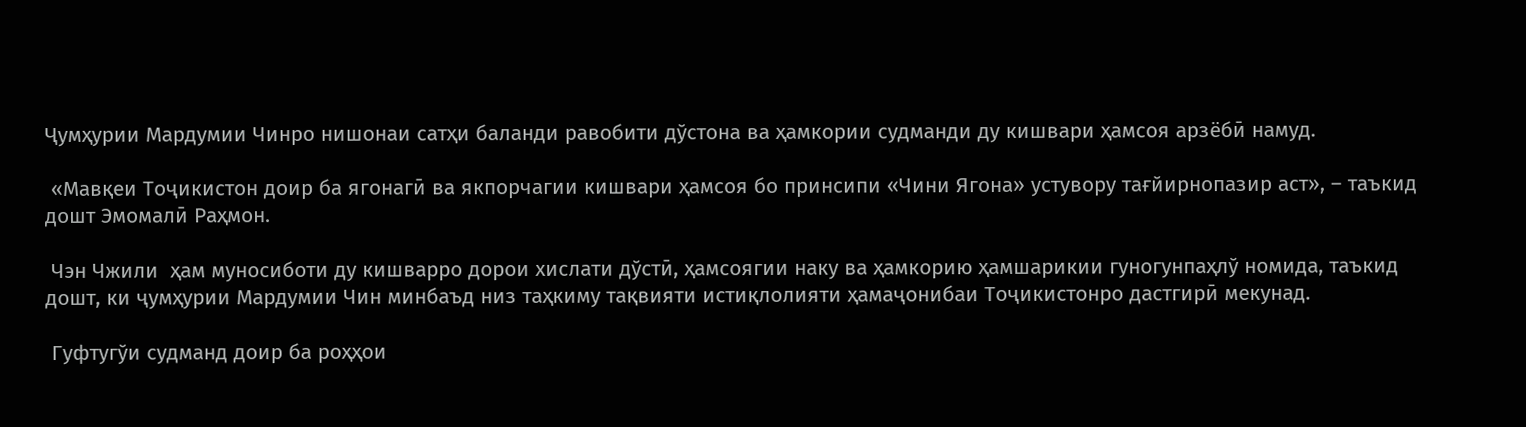Ҷумҳурии Мардумии Чинро нишонаи сатҳи баланди равобити дўстона ва ҳамкории судманди ду кишвари ҳамсоя арзёбӣ намуд.

 «Мавқеи Тоҷикистон доир ба ягонагӣ ва якпорчагии кишвари ҳамсоя бо принсипи «Чини Ягона» устувору тағйирнопазир аст», – таъкид дошт Эмомалӣ Раҳмон.

 Чэн Чжили  ҳам муносиботи ду кишварро дорои хислати дўстӣ, ҳамсоягии наку ва ҳамкорию ҳамшарикии гуногунпаҳлў номида, таъкид дошт, ки ҷумҳурии Мардумии Чин минбаъд низ таҳкиму тақвияти истиқлолияти ҳамаҷонибаи Тоҷикистонро дастгирӣ мекунад.

 Гуфтугўи судманд доир ба роҳҳои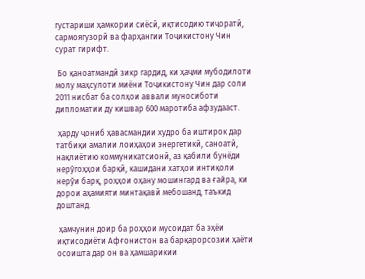густариши ҳамкории сиёсӣ, иқтисодию тиҷоратӣ, сармоягузорӣ ва фарҳангии Тоҷикистону Чин сурат гирифт.

 Бо қаноатмандӣ зикр гардид, ки ҳаҷми мубодилоти молу маҳсулоти миёни Тоҷикистону Чин дар соли 2011 нисбат ба солҳои аввали муносиботи дипломатии ду кишвар 600 маротиба афзудааст.

 ҳарду ҷониб ҳавасмандии худро ба иштирок дар татбиқи амалии лоиҳаҳои энергетикӣ, саноатӣ, нақлиётию коммуникатсионӣ, аз қабили бунёди нерўгоҳҳои барқӣ, кашидани хатҳои интиқоли нерўи барқ, роҳҳои оҳану мошингард ва ғайра, ки дорои аҳамияти минтақавӣ мебошанд, таъкид доштанд.

 ҳамчунин доир ба роҳҳои мусоидат ба эҳёи иқтисодиёти Афғонистон ва барқарорсозии ҳаёти осоишта дар он ва ҳамшарикии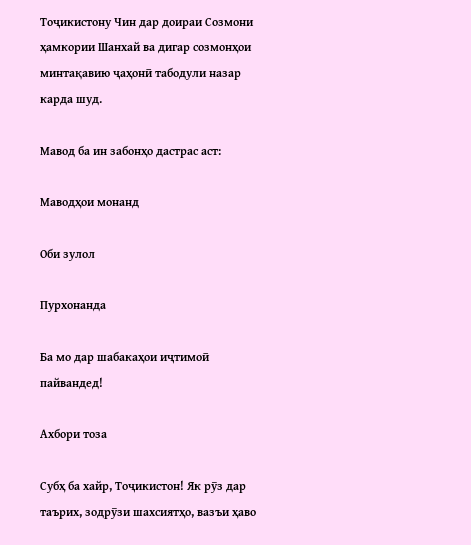Тоҷикистону Чин дар доираи Созмони ҳамкории Шанхай ва дигар созмонҳои минтақавию ҷаҳонӣ табодули назар карда шуд.

Мавод ба ин забонҳо дастрас аст:

Маводҳои монанд

Оби зулол

Пурхонанда

Ба мо дар шабакаҳои иҷтимоӣ пайвандед!

Ахбори тоза

Субҳ ба хайр, Тоҷикистон! Як рӯз дар таърих, зодрӯзи шахсиятҳо, вазъи ҳаво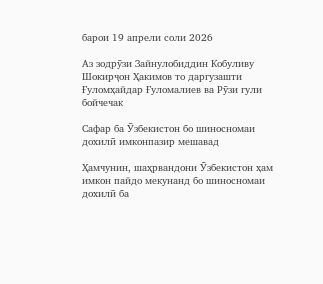барои 19 апрели соли 2026

Аз зодрӯзи Зайнулобиддин Кобуливу Шокирҷон Ҳакимов то даргузашти Ғуломҳайдар Ғуломалиев ва Рӯзи гули бойчечак

Сафар ба Ӯзбекистон бо шиносномаи дохилӣ имконпазир мешавад

Ҳамчунин, шаҳрвандони Ӯзбекистон ҳам имкон пайдо мекунанд бо шиносномаи дохилӣ ба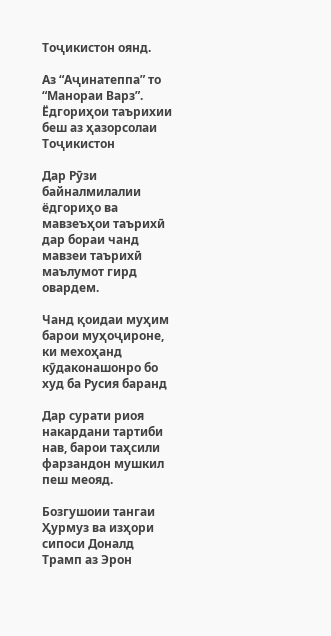Тоҷикистон оянд.

Аз “Аҷинатеппа” то “Манораи Варз”. Ёдгориҳои таърихии беш аз ҳазорсолаи Тоҷикистон

Дар Рӯзи байналмилалии ёдгориҳо ва мавзеъҳои таърихӣ дар бораи чанд мавзеи таърихӣ маълумот гирд овардем.

Чанд қоидаи муҳим барои муҳоҷироне, ки мехоҳанд кӯдаконашонро бо худ ба Русия баранд

Дар сурати риоя накардани тартиби нав, барои таҳсили фарзандон мушкил пеш меояд.

Бозгушоии тангаи Ҳурмуз ва изҳори сипоси Доналд Трамп аз Эрон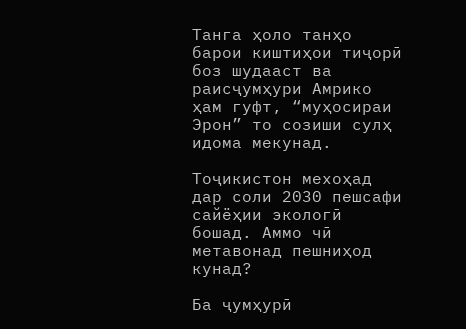Танга ҳоло танҳо барои киштиҳои тиҷорӣ боз шудааст ва раисҷумҳури Амрико ҳам гуфт, “муҳосираи Эрон” то созиши сулҳ идома мекунад.

Тоҷикистон мехоҳад дар соли 2030 пешсафи сайёҳии экологӣ бошад. Аммо чӣ метавонад пешниҳод кунад?

Ба ҷумҳурӣ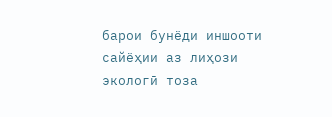барои бунёди иншооти сайёҳии аз лиҳози экологӣ тоза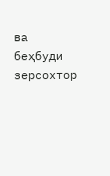ва беҳбуди зерсохтор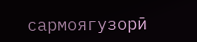сармоягузорӣ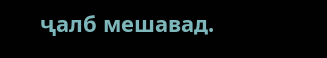ҷалб мешавад.